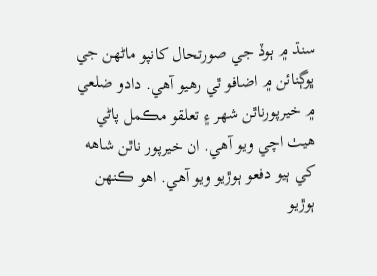سنڌ ۾ ٻوڏ جي صورتحال کانپو ماڻهن جي ڀوڳنائن ۾ اضافو ٿي رهيو آهي. دادو ضلعي ۾ خيرپورناٿن شهر ۽ تعلقو مڪمل پاڻي هيٺ اچي ويو آهي. ان خيرپور ناٿن شاهه کي ٻيو دفعو ٻوڙيو ويو آهي. اهو ڪنهن ٻوڙيو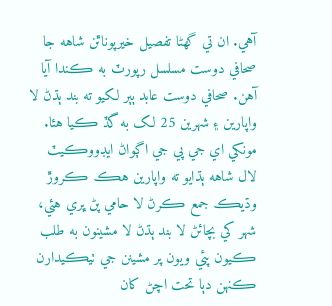آهي. ان تي گهڻا تفصيل خيرپوناٿن شاهه جا صحافي دوست مسلسل رپورٽ به ڪندا آيا آهن. صحافي دوست عابد ٻٻر لکيو ته بند ٻڌڻ لا واپارين ۽ شهرين 25 لک به گڏ ڪيا هئا. مونکي اي جي پي جي اڳواڻ ايڊووڪيٽ لال شاهه ٻڌايو ته واپارين هڪ ڪروڙ وڌيڪ جمع ڪرڻ لا حامي پڻ ڀري هئي، شهر کي بچائڻ لا بند ٻڌڻ لا مشينون به طلب ڪيون پئي ويون پر مشينن جي ٺيڪيدارن ڪنهن دٻا تحت اچڻ کان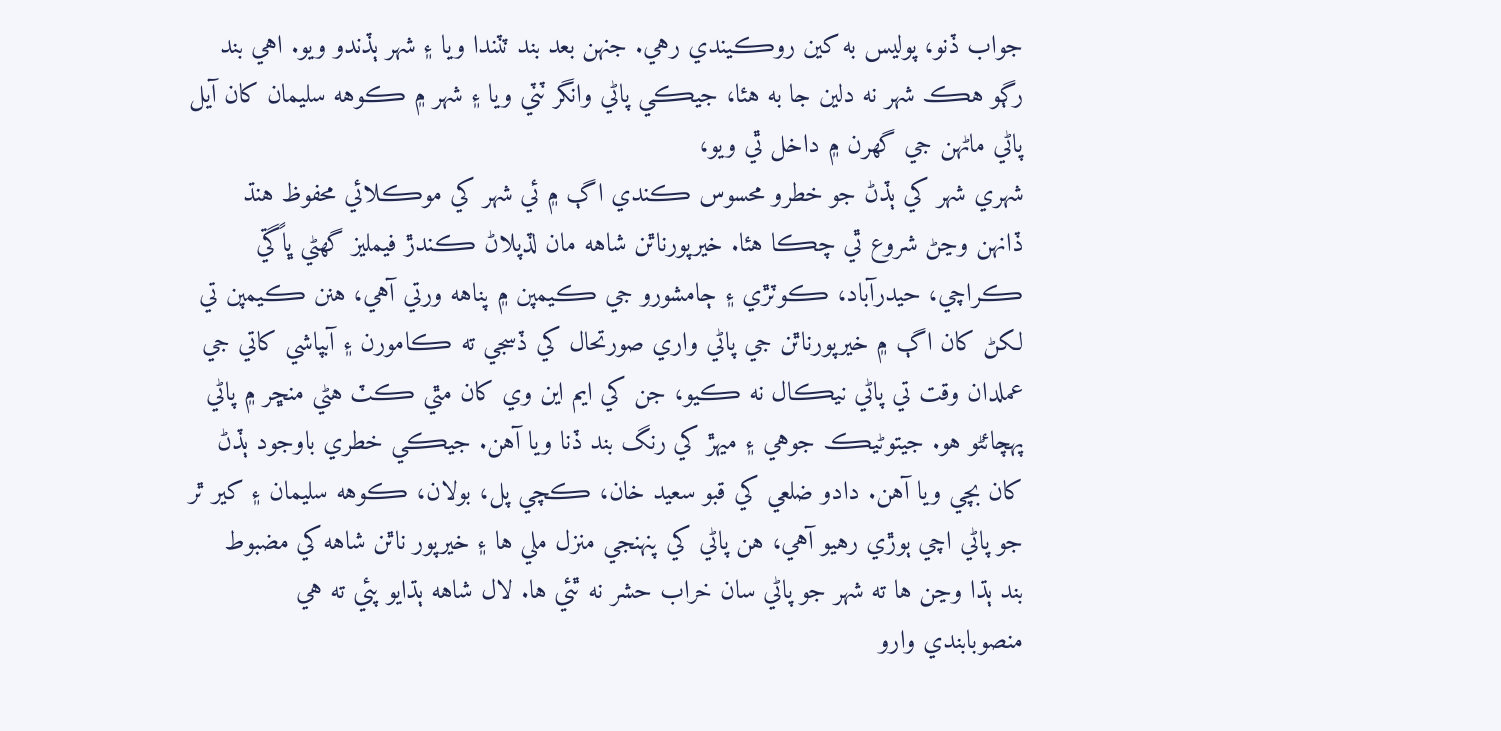جواب ڏنو، پوليس به کين روڪيندي رهي. جنهن بعد بند ٽٽندا ويا ۽ شهر ٻڏندو ويو. اهي بند رڳو هڪ شهر نه دلين جا به هئا، جيڪي پاڻي وانگر ٽٽي ويا ۽ شهر ۾ ڪوهه سليمان کان آيل پاڻي ماڻهن جي گهرن ۾ داخل ٿي ويو،
شهري شهر کي ٻڏڻ جو خطرو محسوس ڪندي اڳ ۾ ئي شهر کي موڪلائي محفوظ هنڌ ڏانهن وڃڻ شروع ٿي چڪا هئا. خيرپورناٿن شاهه مان لڏپلاڻ ڪندڙ فيمليز گهڻي ڀاًڱي ڪراچي، حيدرآباد، ڪوٽڙي ۽ ڄامشورو جي ڪيمپن ۾ پناهه ورتي آهي، هنن ڪيمپن تي لکڻ کان اڳ ۾ خيرپورناٿن جي پاڻي واري صورتحال کي ڏسجي ته ڪامورن ۽ آبپاشي کاتي جي عملدان وقت تي پاڻي نيڪال نه ڪيو، جن کي ايم اين وي کان مٿي ڪٽ هڻي منڇر ۾ پاڻي پهچائڻو هو. جيتوڻيڪ جوهي ۽ ميهڙ کي رنگ بند ڏنا ويا آهن. جيڪي خطري باوجود ٻڏڻ کان بچي ويا آهن. دادو ضلعي کي قبو سعيد خان، ڪچي پل، بولان، ڪوهه سليمان ۽ کير ٿر جو پاڻي اچي ٻوڙي رهيو آهي، هن پاڻي کي پنهنجي منزل ملي ها ۽ خيرپور ناٿن شاهه کي مضبوط بند ٻڌا وڃن ها ته شهر جو پاڻي سان خراب حشر نه ٿئي ها. لال شاهه ٻڌايو پئي ته هي منصوبابندي وارو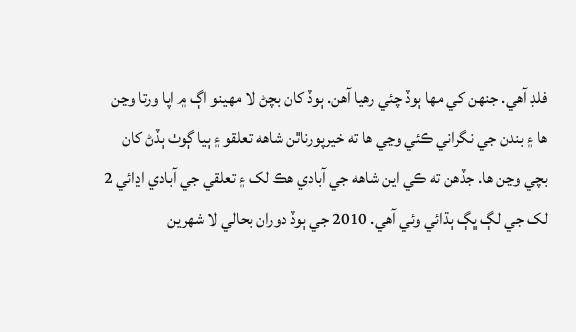فلڊ آهي. جنهن کي مها ٻوڏ چئي رهيا آهن. ٻوڏ کان بچڻ لا مهينو اڳ ۾ اپا ورتا وڃن ها ۽ بندن جي نگراني ڪئي وڃي ها ته خيرپورناٿن شاهه تعلقو ۽ ٻيا ڳوٺ ٻڏڻ کان بچي وڃن ها. جڏهن ته ڪي اين شاهه جي آبادي هڪ لک ۽ تعلقي جي آبادي اڍائي 2 لک جي لڳ ڀڳ ٻڌائي وئي آهي. 2010 جي ٻوڏ دوران بحالي لا شهرين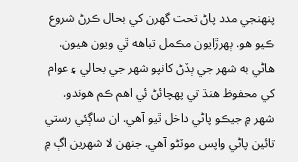پنهنجي مدد پاڻ تحت گهرن کي بحال ڪرڻ شروع ڪيو هو. ٻهرڙايون مڪمل تباهه ٿي ويون هيون. هاڻي به شهر جي ٻڏڻ کانپو شهر جي بحالي ۽ عوام کي محفوظ هنڌ تي پهچائڻ ئي اهم ڪم هوندو. شهر ۾ جيڪو پاڻي داخل ٿيو آهي. ان ساڳئي رستي تائين پاڻي واپس موٽڻو آهي. جنهن لا شهرين اڳ ۾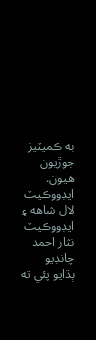به ڪميٽيز جوڙيون هيون. ايڊووڪيٽ لال شاهه ۽ ايڊووڪيٽ نثار احمد چانڊيو ٻڌايو پئي ته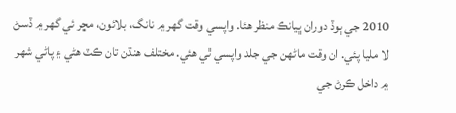2010 جي ٻوڏ دوران ڀيانڪ منظر هئا. واپسي وقت گهر ۾ نانگ، بلائون، مڇر ئي گهر ۾ ڏسڻ لا مليا پئي. ان وقت ماڻهن جي جلد واپسي ٿي هئي. مختلف هنڌن تان ڪٽ هڻي ۽ پاڻي شهر ۾ داخل ڪرڻ جي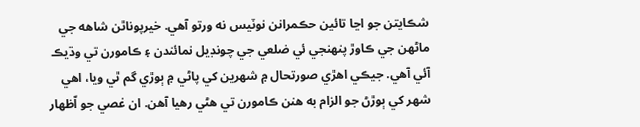شڪايتن جو اڃا تائين حڪمرانن نوٽيس نه ورتو آهي. خيرپوناٿن شاهه جي ماڻهن جي ڪاوڙ پنهنجي ئي ضلعي جي چونڊيل نمائندن ۽ ڪامورن تي وڌيڪ آئي آهي. جيڪي اهڙي صورتحال ۾ شهرين کي پاڻي ۾ ٻوڙي گم ٿي ويا، اهي شهر کي ٻوڙڻ جو الزام به هنن ڪامورن تي هڻي رهيا آهن. ان غصي جو اّظهار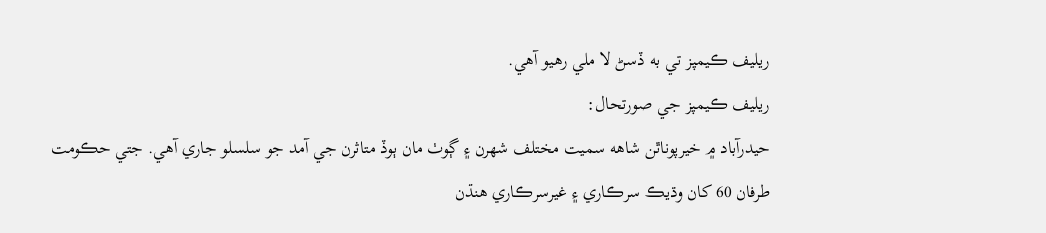ريليف ڪيمپز تي به ڏسڻ لا ملي رهيو آهي.
ريليف ڪيمپز جي صورتحال:
حيدرآباد ۾ خيرپوناٿن شاهه سميت مختلف شهرن ۽ ڳوٺ مان ٻوڏ متاثرن جي آمد جو سلسلو جاري آهي. جتي حڪومت طرفان 60 کان وڌيڪ سرڪاري ۽ غيرسرڪاري هنڌن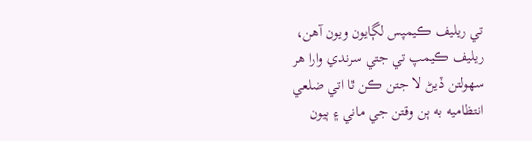تي ريليف ڪيمپس لڳايون ويون آهن، ريليف ڪيمپ تي جتي سرندي وارا هر سهولتن ڏيڻ لا جتن ڪن ٿا اتي ضلعي انتظاميه به ٻن وقتن جي ماني ۽ ٻيون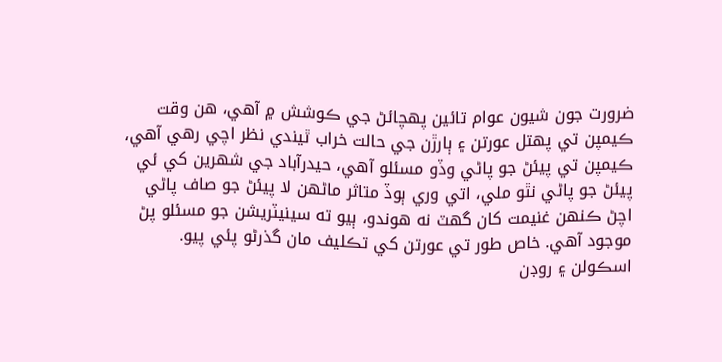ضرورت جون شيون عوام تائين پهچائڻ جي ڪوشش ۾ آهي، هن وقت ڪيمپن تي پهتل عورتن ۽ ٻارڙن جي حالت خراب ٿيندي نظر اچي رهي آهي، ڪيمپن تي پيئڻ جو پاڻي وڏو مسئلو آهي، حيدرآباد جي شهرين کي ئي پيئڻ جو پاڻي نٿو ملي، اتي وري ٻوڏ متاثر ماڻهن لا پيئڻ جو صاف پاڻي اچڻ ڪنهن غنيمت کان گهٽ نه هوندو، ٻيو ته سينيٽريشن جو مسئلو پڻ موجود آهي. خاص طور تي عورتن کي تڪليف مان گذرڻو پئي پيو. اسڪولن ۽ روڊن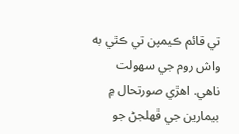تي قائم ڪيمپن تي ڪٿي به واش روم جي سهولت ناهي. اهڙي صورتحال ۾ بيمارين جي ڦهلجڻ جو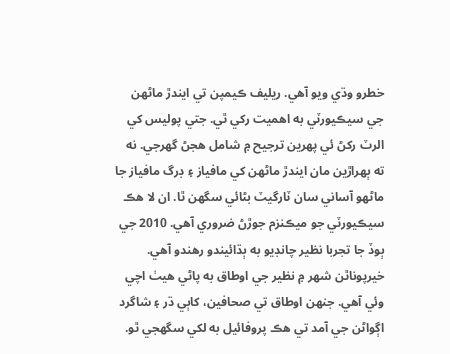خطرو وڌي ويو آهي. ريليف ڪيمپن تي ايندڙ ماڻهن جي سيڪيورٽي به اهميت رکي ٿي. جتي پوليس کي الرٽ رکڻ ئي پهرين ترجيح ۾ شامل هجڻ گهرجي. نه ته ٻهراڙين مان ايندڙ ماڻهن کي مافياز ۽ ڊرگ مافياز جا ماڻهو آساني سان ٽارگيٽ بڻائي سگهن ٿا. ان لا هڪ سيڪيورٽي جو ميڪنزم جوڙڻ ضروري آهي. 2010 جي ٻوڏ جا تجربا نظير چانڊيو به ٻڌائيندو رهندو آهي. خيرپوناٿن شهر ۾ نظير جي اوطاق به پاڻي هيٺ اچي وئي آهي. جنهن اوطاق تي صحافين، کاٻي ڌر ۽ شاگرد اڳواڻن جي آمد تي هڪ پروفائيل به لکي سگهجي ٿو.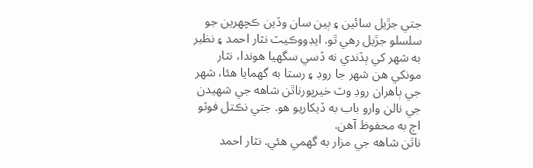جتي جڙيل سائين ۽ ٻين سان وڏين ڪچهرين جو سلسلو جڙيل رهي ٿو. ايڊووڪيٽ نثار احمد ۽ نظير به شهر کي ٻڏندي نه ڏسي سگهيا هوندا، نثار مونکي هن شهر جا روڊ ۽ رستا به گهمايا هئا، شهر جي ٻاهران روڊ وٽ خيرپورناٿن شاهه جي شهيدن جي نالن وارو باب به ڏيکاريو هو. جتي نڪتل فوٽو اڄ به محفوظ آهن.
ناٿن شاهه جي مزار به گهمي هئي. نثار احمد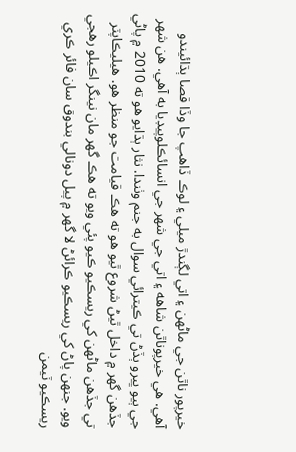خيرپور ناٿن جي ماڻهن ۽ اتي لڳندڙ ميلي ۽ لوڪ ڏاهپ جا وڏا قصا ٻڌائيندو آهي. هي خيرپوناٿن شاهه ۽ اتي جي شهر جي انسائڪلوپيڊيا به آهي. هن شهر جي ٻيو ڀيرو ٻڏڻ تي ڪيترائي سوال به جنم وٺندا. نثار ٻڌايو هو ته 2010 ۾ پاڻي جڏهن گهر ۾ داخل ٿيڻ شروع ٿيو هو ته هڪ قيامت جو منظر هو. هيليڪاپٽر تي جڏهن ماڻهن کي ريسڪيو ڪيو پئي ويو ته هڪ گهر مان نينگر اڪيلو رهجي ويو. جنهن پاڻ کي ريسڪيو ڪرائڻ لا گهر ۾ پيل دونالي بندوق سان فائر ڪري ريسڪيو ٽيمن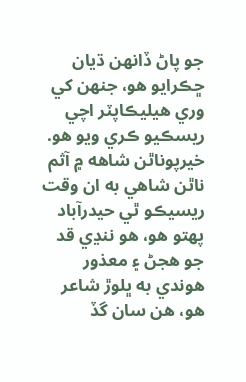جو پاڻ ڏانهن ڌيان ڇڪرايو هو، جنهن کي وري هيليڪاپٽر اچي ريسڪيو ڪري ويو هو. خيرپوناٿن شاهه ۾ آثم ناٿن شاهي به ان وقت ريسيڪو ٿي حيدرآباد پهتو هو، هو ننڍي قد جو هجڻ ۽ معذور هوندي به ڀلوڙ شاعر هو، هن سان گڏ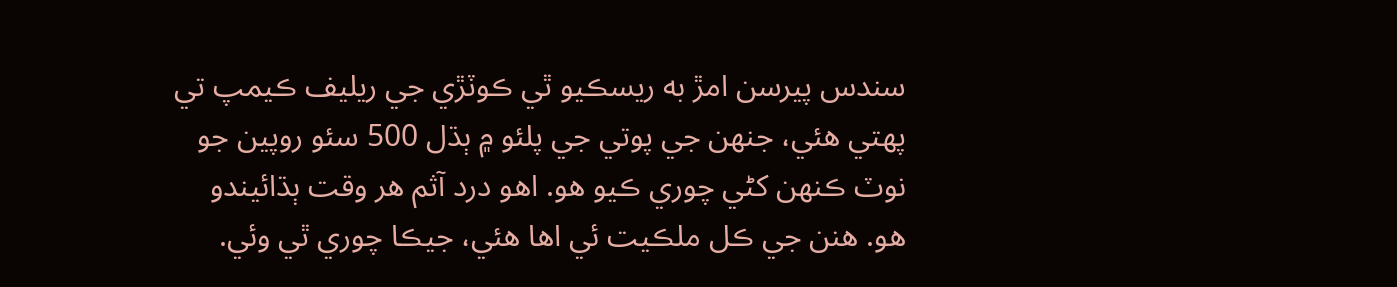سندس پيرسن امڙ به ريسڪيو ٿي ڪوٽڙي جي ريليف ڪيمپ تي پهتي هئي، جنهن جي پوتي جي پلئو ۾ ٻڌل 500 سئو روپين جو نوٽ ڪنهن کڻي چوري ڪيو هو. اهو درد آثم هر وقت ٻڌائيندو هو. هنن جي ڪل ملڪيت ئي اها هئي، جيڪا چوري ٿي وئي.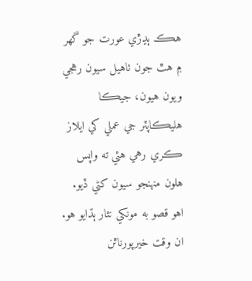هڪ ٻڍڙي عورت جو گهر ۾ هٿ جون ٺاهيل سيون رهجي ويون هيون، جيڪا هليڪاپٽر جي عملي کي ايلاز ڪري رهي هئي ته واپس هلون منهنجو سيون کڻي ڏيو. اهو قصو به مونکي نثار ٻڌايو هو. ان وقت خيرپورناٿن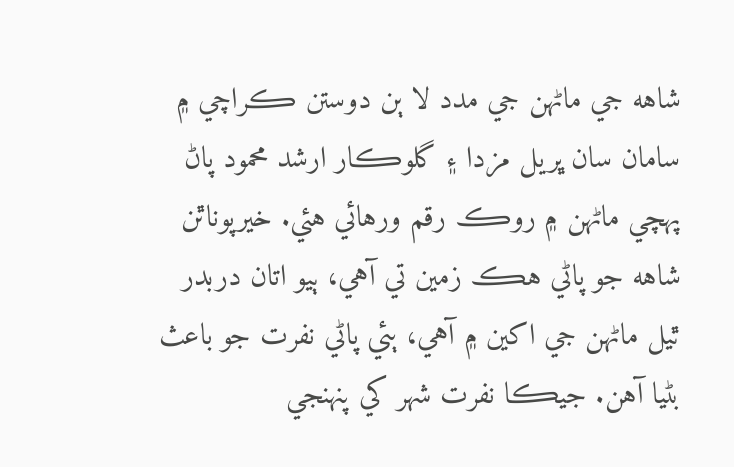شاهه جي ماڻهن جي مدد لا ٻن دوستن ڪراچي ۾ سامان سان ڀريل مزدا ۽ گلوڪار ارشد محمود پاڻ پهچي ماڻهن ۾ روڪ رقم ورهائي هئي. خيرپوناٿن شاهه جو پاڻي هڪ زمين تي آهي، ٻيو اتان دربدر ٿيل ماڻهن جي اکين ۾ آهي، ٻئي پاڻي نفرت جو باعث بڻيا آهن. جيڪا نفرت شهر کي پنهنجي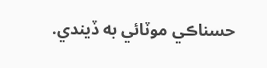حسناڪي موٽائي به ڏيندي.